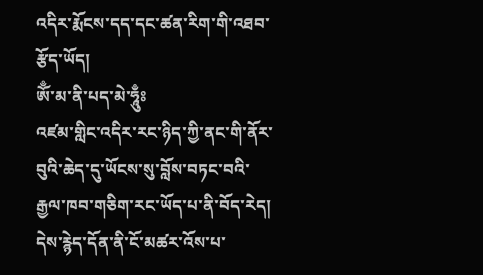འདིར་རྨོངས་དད་དང་ཚན་རིག་གི་འཐབ་རྩོད་ཡོད།
ཨོྃ་མ་ནི་པད་མེ་ཧཱུྃཿ
འཛམ་གླིང་འདིར་རང་ཉིད་ཀྱི་ནང་གི་ནོར་བུའི་ཆེད་དུ་ཡོངས་སུ་བློས་བཏང་བའི་རྒྱལ་ཁབ་གཅིག་རང་ཡོད་པ་ནི་བོད་རེད། དེས་རྙེད་དོན་ནི་ངོ་མཚར་འོས་པ་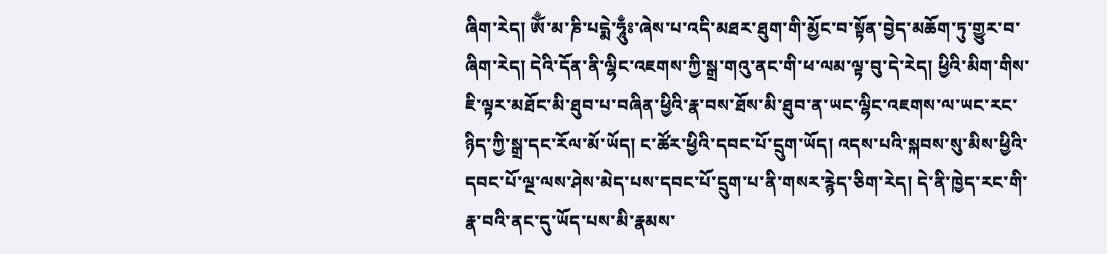ཞིག་རེད། ཨོྃ་མ་ཎི་པདྨེ་ཧཱུྃཿ་ཞེས་པ་འདི་མཐར་ཐུག་གི་མྱོང་བ་སྟོན་བྱེད་མཆོག་ཏུ་གྱུར་བ་ཞིག་རེད། དེའི་དོན་ནི་ལྷིང་འཇགས་ཀྱི་སྒྲ་གའུ་ནང་གི་ཕ་ལམ་ལྟ་བུ་དེ་རེད། ཕྱིའི་མིག་གིས་ཇི་ལྟར་མཐོང་མི་ཐུབ་པ་བཞིན་ཕྱིའི་རྣ་བས་ཐོས་མི་ཐུབ་ན་ཡང་ལྷིང་འཇགས་ལ་ཡང་རང་ཉིད་ཀྱི་སྒྲ་དང་རོལ་མོ་ཡོད། ང་ཚོར་ཕྱིའི་དབང་པོ་དྲུག་ཡོད། འདས་པའི་སྐབས་སུ་མིས་ཕྱིའི་དབང་པོ་ལྔ་ལས་ཤེས་མེད་པས་དབང་པོ་དྲུག་པ་ནི་གསར་རྙེད་ཅིག་རེད། དེ་ནི་ཁྱེད་རང་གི་རྣ་བའི་ནང་དུ་ཡོད་པས་མི་རྣམས་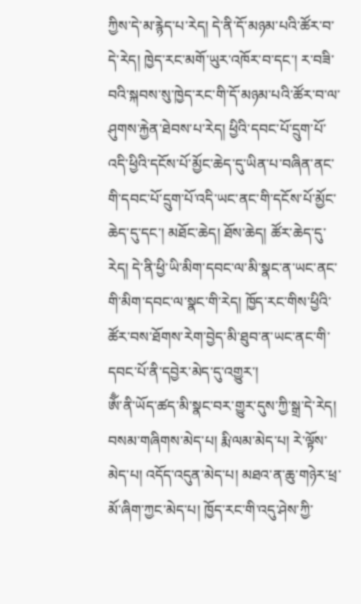ཀྱིས་དེ་མ་རྙེད་པ་རེད། དེ་ནི་དོ་མཉམ་པའི་ཚོར་བ་དེ་རེད། ཁྱེད་རང་མགོ་ཡུར་འཁོར་བ་དང་། ར་བཟི་བའི་སྐབས་སུ་ཁྱེད་རང་གི་དོ་མཉམ་པའི་ཚོར་བ་ལ་ཤུགས་རྐྱེན་ཐེབས་པ་རེད། ཕྱིའི་དབང་པོ་དྲུག་པོ་འདི་ཕྱིའི་དངོས་པོ་མྱོང་ཆེད་དུ་ཡིན་པ་བཞིན་ནང་གི་དབང་པོ་དྲུག་པོ་འདི་ཡང་ནང་གི་དངོས་པོ་མྱོང་ཆེད་དུ་དང་། མཐོང་ཆེད། ཐོས་ཆེད། ཚོར་ཆེད་དུ་རེད། དེ་ནི་ཕྱི་ཡི་མིག་དབང་ལ་མི་སྣང་ན་ཡང་ནང་གི་མིག་དབང་ལ་སྣང་གི་རེད། ཁྱོད་རང་གིས་ཕྱིའི་ཚོར་བས་ཐོགས་རེག་བྱེད་མི་ཐུབ་ན་ཡང་ནང་གི་དབང་པོ་ནི་དབྱེར་མེད་དུ་འགྱུར་།
ཨོྃ་ནི་ཡོད་ཚད་མི་སྣང་བར་གྱུར་དུས་ཀྱི་སྒྲ་དེ་རེད། བསམ་གཞིགས་མེད་པ། རྨི་ལམ་མེད་པ། རེ་ལྟོས་མེད་པ། འདོད་འདུན་མེད་པ། མཐའ་ན་ཆུ་གཉེར་ཕྲ་མོ་ཞིག་ཀྱང་མེད་པ། ཁྱོད་རང་གི་འདུ་ཤེས་ཀྱི་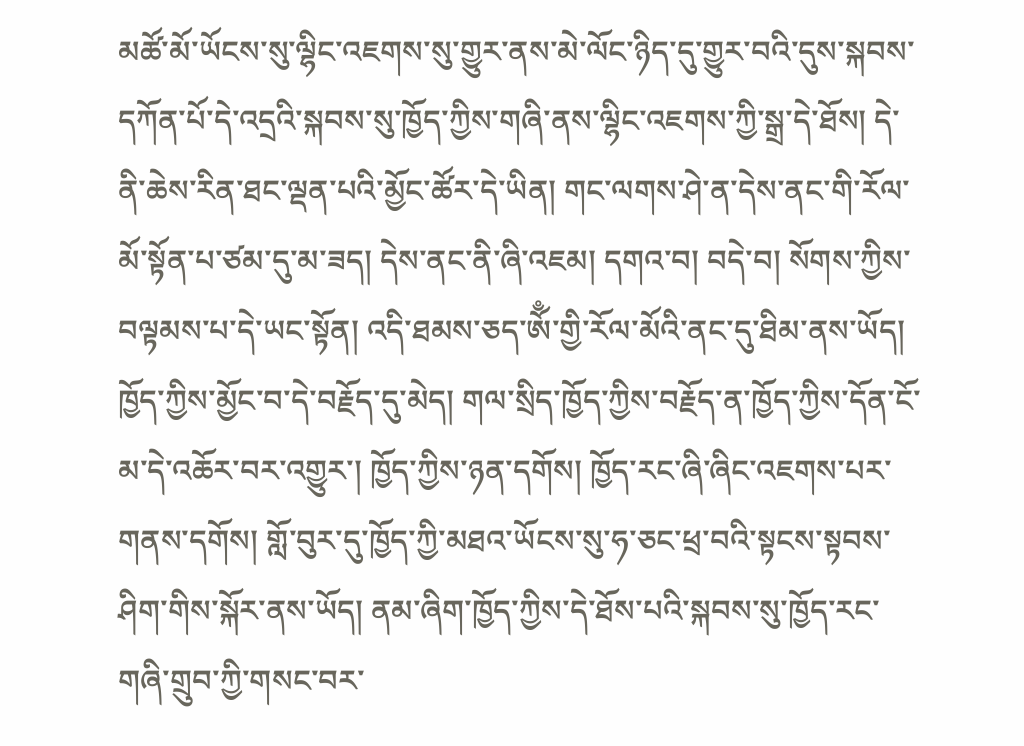མཚོ་མོ་ཡོངས་སུ་ལྷིང་འཇགས་སུ་གྱུར་ནས་མེ་ལོང་ཉིད་དུ་གྱུར་བའི་དུས་སྐབས་དཀོན་པོ་དེ་འདྲའི་སྐབས་སུ་ཁྱོད་ཀྱིས་གཞི་ནས་ལྷིང་འཇགས་ཀྱི་སྒྲ་དེ་ཐོས། དེ་ནི་ཆེས་རིན་ཐང་ལྡན་པའི་མྱོང་ཚོར་དེ་ཡིན། གང་ལགས་ཤེ་ན་དེས་ནང་གི་རོལ་མོ་སྟོན་པ་ཙམ་དུ་མ་ཟད། དེས་ནང་ནི་ཞི་འཇམ། དགའ་བ། བདེ་བ། སོགས་ཀྱིས་བལྟམས་པ་དེ་ཡང་སྟོན། འདི་ཐམས་ཅད་ཨོྃ་གྱི་རོལ་མོའི་ནང་དུ་ཐིམ་ནས་ཡོད། ཁྱོད་ཀྱིས་མྱོང་བ་དེ་བརྗོད་དུ་མེད། གལ་སྲིད་ཁྱོད་ཀྱིས་བརྗོད་ན་ཁྱོད་ཀྱིས་དོན་ངོ་མ་དེ་འཆོར་བར་འགྱུར་། ཁྱོད་ཀྱིས་ཉན་དགོས། ཁྱོད་རང་ཞི་ཞིང་འཇགས་པར་གནས་དགོས། གློ་བུར་དུ་ཁྱོད་ཀྱི་མཐའ་ཡོངས་སུ་ཧ་ཅང་ཕྲ་བའི་སྟངས་སྟབས་ཤིག་གིས་སྐོར་ནས་ཡོད། ནམ་ཞིག་ཁྱོད་ཀྱིས་དེ་ཐོས་པའི་སྐབས་སུ་ཁྱོད་རང་གཞི་གྲུབ་ཀྱི་གསང་བར་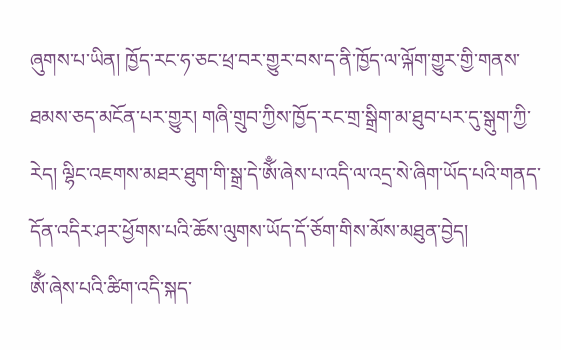ཞུགས་པ་ཡིན། ཁྱོད་རང་ཧ་ཅང་ཕྲ་བར་གྱུར་བས་ད་ནི་ཁྱོད་ལ་ལྐོག་གྱུར་གྱི་གནས་ཐམས་ཅད་མངོན་པར་གྱུར། གཞི་གྲུབ་ཀྱིས་ཁྱོད་རང་གྲ་སྒྲིག་མ་ཐུབ་པར་དུ་སྒུག་ཀྱི་རེད། ལྷིང་འཇགས་མཐར་ཐུག་གི་སྒྲ་དེ་ཨོྃ་ཞེས་པ་འདི་ལ་འདྲ་སེ་ཞིག་ཡོད་པའི་གནད་དོན་འདིར་ཤར་ཕྱོགས་པའི་ཆོས་ལུགས་ཡོད་དོ་ཅོག་གིས་མོས་མཐུན་བྱེད།
ཨོྃ་ཞེས་པའི་ཚིག་འདི་སྐད་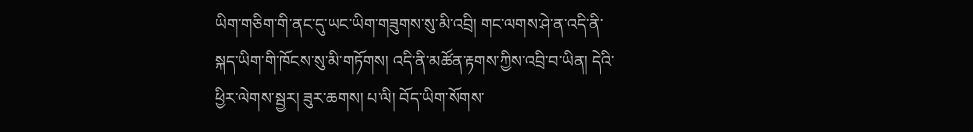ཡིག་གཅིག་གི་ནང་དུ་ཡང་ཡིག་གཟུགས་སུ་མི་འབྲི། གང་ལགས་ཤེ་ན་འདི་ནི་སྐད་ཡིག་གི་ཁོངས་སུ་མི་གཏོགས། འདི་ནི་མཚོན་རྟགས་ཀྱིས་འབྲི་བ་ཡིན། དེའི་ཕྱིར་ལེགས་སྦྱར། ཟུར་ཆགས། པ་ལི། བོད་ཡིག་སོགས་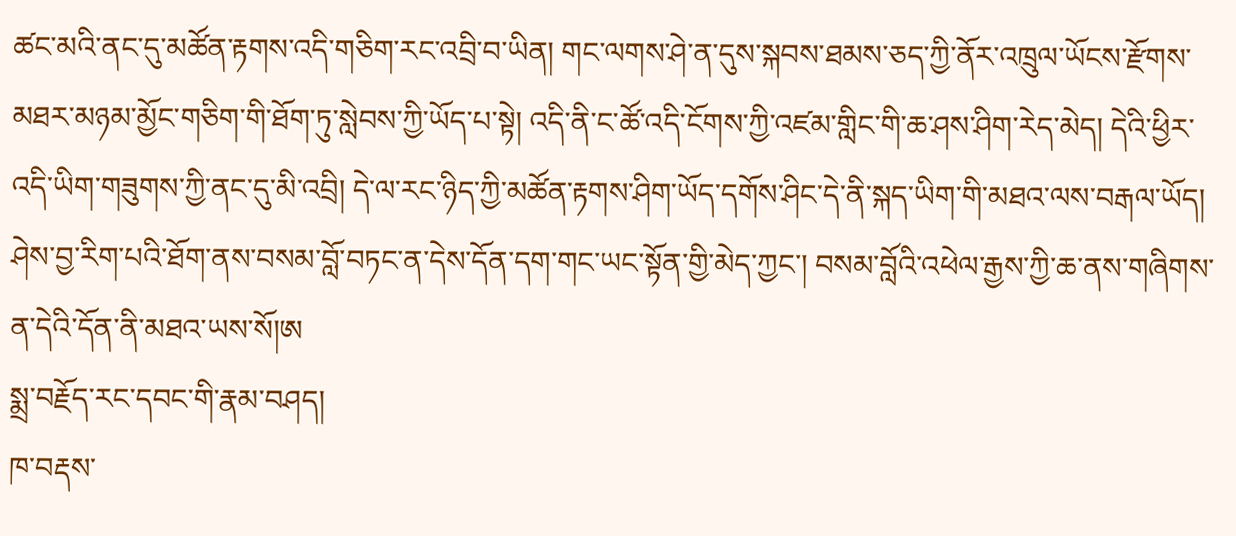ཚང་མའི་ནང་དུ་མཚོན་རྟགས་འདི་གཅིག་རང་འབྲི་བ་ཡིན། གང་ལགས་ཤེ་ན་དུས་སྐབས་ཐམས་ཅད་ཀྱི་ནོར་འཁྲུལ་ཡོངས་རྫོགས་མཐར་མཉམ་མྱོང་གཅིག་གི་ཐོག་ཏུ་སླེབས་ཀྱི་ཡོད་པ་སྟེ། འདི་ནི་ང་ཚོ་འདི་ངོགས་ཀྱི་འཛམ་གླིང་གི་ཆ་ཤས་ཤིག་རེད་མེད། དེའི་ཕྱིར་འདི་ཡིག་གཟུགས་ཀྱི་ནང་དུ་མི་འབྲི། དེ་ལ་རང་ཉིད་ཀྱི་མཚོན་རྟགས་ཤིག་ཡོད་དགོས་ཤིང་དེ་ནི་སྐད་ཡིག་གི་མཐའ་ལས་བརྒལ་ཡོད།
ཤེས་བྱ་རིག་པའི་ཐོག་ནས་བསམ་བློ་བཏང་ན་དེས་དོན་དག་གང་ཡང་སྟོན་གྱི་མེད་ཀྱང་། བསམ་བློའི་འཕེལ་རྒྱས་ཀྱི་ཆ་ནས་གཞིགས་ན་དེའི་དོན་ནི་མཐའ་ཡས་སོ།ཨ
སྨྲ་བརྗོད་རང་དབང་གི་རྣམ་བཤད།
ཁ་བརྡས་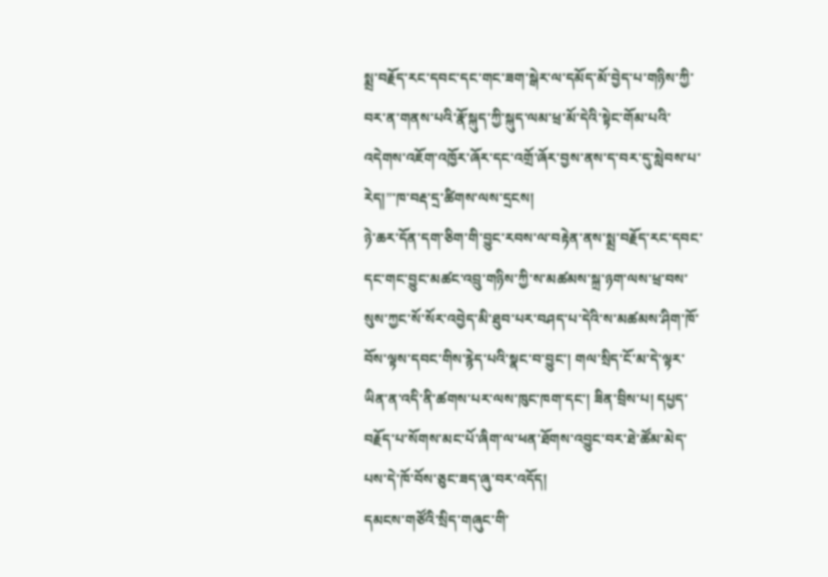སྨྲ་བརྗོད་རང་དབང་དང་གང་ཟག་སྒེར་ལ་དམོད་མོ་བྱེད་པ་གཉིས་ཀྱི་བར་ན་གནས་པའི་རྣོ་སྐུད་ཀྱི་སྐུད་ལམ་ཕྲ་མོ་དེའི་སྟེང་གོམ་པའི་འདེགས་འཇོག་འཁྱོར་ཞོར་དང་འགྲོ་ཞོར་བྱས་ནས་ད་བར་དུ་སླེབས་པ་རེད།”་ཁ་བརྡ་དྲ་ཚིགས་ལས་དྲངས།
ཉེ་ཆར་དོན་དག་ཅིག་གི་བྱུང་རབས་ལ་བརྟེན་ནས་སྨྲ་བརྗོད་རང་དབང་དང་གང་བྱུང་མཚང་འབྲུ་གཉིས་ཀྱི་ས་མཚམས་སྐྲ་ཉག་ལས་ཕྲ་བས་སུས་ཀྱང་སོ་སོར་འབྱེད་མི་ཐུབ་པར་བཤད་པ་དེའི་ས་མཚམས་ཤིག་ཁོ་བོས་ལྟས་དབང་གིས་རྙེད་པའི་སྣང་བ་བྱུང་། གལ་སྲིད་ངོ་མ་དེ་ལྟར་ཡིན་ན་འདི་ནི་ཚགས་པར་ལས་ཁུང་ཁག་དང་། ཟིན་བྲིས་པ། དཔྱད་བརྗོད་པ་སོགས་མང་པོ་ཞིག་ལ་ཕན་ཐོགས་འབྱུང་བར་ཐེ་ཚོམ་མེད་པས་དེ་ཁོ་བོས་ཅུང་ཟད་ཞུ་བར་འདོད།
དམངས་གཙོའི་སྲིད་གཞུང་གི་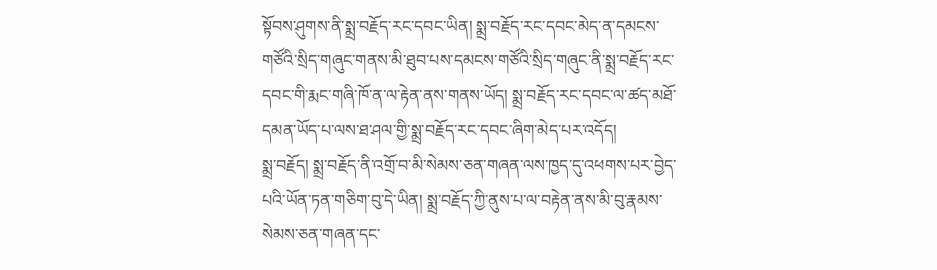སྟོབས་ཤུགས་ནི་སྨྲ་བརྗོད་རང་དབང་ཡིན། སྨྲ་བརྗོད་རང་དབང་མེད་ན་དམངས་གཙོའི་སྲིད་གཞུང་གནས་མི་ཐུབ་པས་དམངས་གཙོའི་སྲིད་གཞུང་ནི་སྨྲ་བརྗོད་རང་དབང་གི་རྨང་གཞི་ཁོ་ན་ལ་རྟེན་ནས་གནས་ཡོད། སྨྲ་བརྗོད་རང་དབང་ལ་ཚད་མཐོ་དམན་ཡོད་པ་ལས་ཐ་ཤལ་གྱི་སྨྲ་བརྗོད་རང་དབང་ཞིག་མེད་པར་འདོད།
སྨྲ་བརྗོད། སྨྲ་བརྗོད་ནི་འགྲོ་བ་མི་སེམས་ཅན་གཞན་ལས་ཁྱད་དུ་འཕགས་པར་བྱེད་པའི་ཡོན་ཏན་གཅིག་བུ་དེ་ཡིན། སྨྲ་བརྗོད་ཀྱི་ནུས་པ་ལ་བརྟེན་ནས་མི་བུ་རྣམས་སེམས་ཅན་གཞན་དང་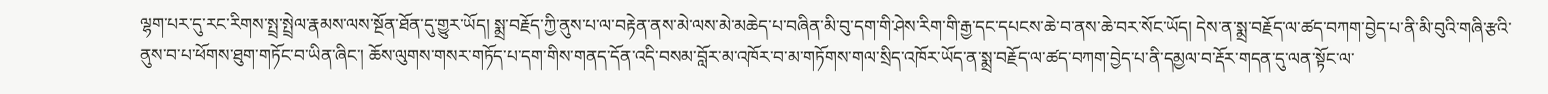ལྷག་པར་དུ་རང་རིགས་སྤྲ་སྤྲེལ་རྣམས་ལས་སྔོན་ཐོན་དུ་གྱུར་ཡོད། སྨྲ་བརྗོད་ཀྱི་ནུས་པ་ལ་བརྟེན་ནས་མེ་ལས་མེ་མཆེད་པ་བཞིན་མི་བུ་དག་གི་ཤེས་རིག་གི་རྒྱ་དང་དཔངས་ཆེ་བ་ནས་ཆེ་བར་སོང་ཡོད། དེས་ན་སྨྲ་བརྗོད་ལ་ཚད་བཀག་བྱེད་པ་ནི་མི་བུའི་གཞི་རྩའི་ནུས་བ་པ་ཕོགས་ཐུག་གཏོང་བ་ཡིན་ཞིང་། ཆོས་ལུགས་གསར་གཏོད་པ་དག་གིས་གནད་དོན་འདི་བསམ་བློར་མ་འཁོར་བ་མ་གཏོགས་གལ་སྲིད་འཁོར་ཡོད་ན་སྨྲ་བརྗོད་ལ་ཚད་བཀག་བྱེད་པ་ནི་དམྱལ་བ་རྡོར་གདན་དུ་ལན་སྟོང་ལ་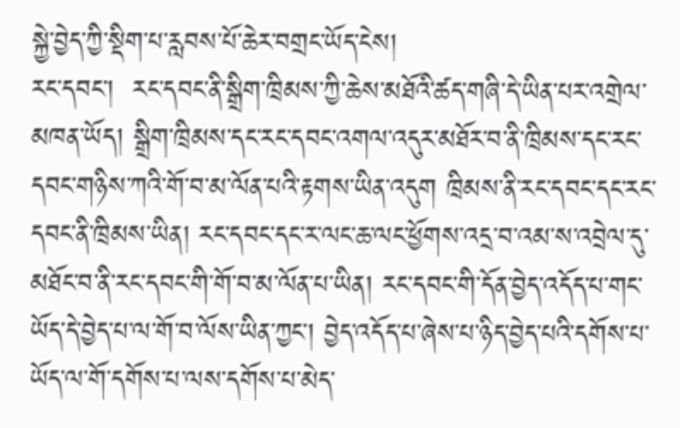སྐྱེ་བྱེད་ཀྱི་སྡིག་པ་རླབས་པོ་ཆེར་བགྲང་ཡོད་ངེས།
རང་དབང་།  རང་དབང་ནི་སྒྲིག་ཁྲིམས་ཀྱི་ཆེས་མཐོའི་ཚད་གཞི་དེ་ཡིན་པར་འགྲེལ་མཁན་ཡོད། སྒྲིག་ཁྲིམས་དང་རང་དབང་འགལ་འདུར་མཐོར་བ་ནི་ཁྲིམས་དང་རང་དབང་གཉིས་ཀའི་གོ་བ་མ་ལོན་པའི་རྟགས་ཡིན་འདུག ཁྲིམས་ནི་རང་དབང་དང་རང་དབང་ནི་ཁྲིམས་ཡིན། རང་དབང་དང་ར་ལང་ཆ་ལང་ཕྱོགས་འདྲ་བ་འམ་ས་འབྲེལ་དུ་མཐོང་བ་ནི་རང་དབང་གི་གོ་བ་མ་ལོན་པ་ཡིན། རང་དབང་གི་དོན་བྱེད་འདོད་པ་གང་ཡོད་དེ་བྱེད་པ་ལ་གོ་བ་ལོས་ཡིན་ཀྱང་། བྱེད་འདོད་པ་ཞེས་པ་ཉིད་བྱེད་པའི་དགོས་པ་ཡོད་ལ་གོ་དགོས་པ་ལས་དགོས་པ་མེད་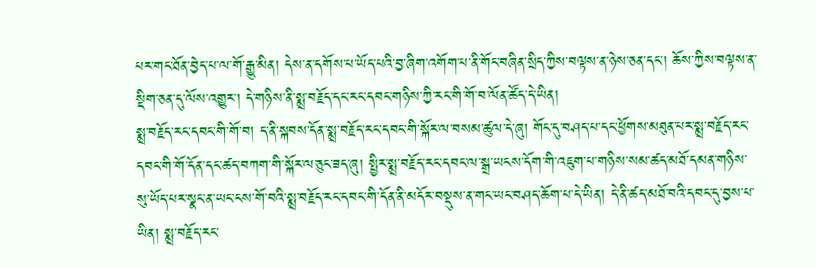པར་གང་ཐོན་བྱེད་པ་ལ་གོ་རྒྱུ་མིན། དེས་ན་དགོས་པ་ཡོད་པའི་བྱ་ཞིག་འགོག་པ་ནི་གོང་བཞིན་སྲིད་ཀྱིས་བལྟས་ན་ཉེས་ཅན་དང་། ཆོས་ཀྱིས་བལྟས་ན་སྡིག་ཅན་དུ་ལོས་འགྱུར་། དེ་གཉིས་ནི་སྨྲ་བརྗོད་དང་རང་དབང་གཉིས་ཀྱི་རང་གི་གོ་བ་ལོན་ཚོད་དེ་ཡིན།
སྨྲ་བརྗོད་རང་དབང་གི་གོ་བ། ད་ནི་སྐབས་དོན་སྨྲ་བརྗོད་རང་དབང་གི་སྐོར་ལ་བསམ་ཚུལ་དེ་ཞུ། གོང་དུ་བཤད་པ་དང་ཕྱོགས་མཐུན་པར་སྨྲ་བརྗོད་རང་དབང་གི་གོ་དོན་དང་ཚད་བཀག་གི་སྐོར་ལ་ཅུང་ཟད་ཞུ། སྤྱིར་སྨྲ་བརྗོད་རང་དབང་ལ་སྒྲ་ཡངས་དོག་གི་འཇུག་པ་གཉིས་སམ་ཚད་མཐོ་དམན་གཉིས་སུ་ཡོད་པར་སྣང་ན་ཡང་ངས་གོ་བའི་སྨྲ་བརྗོད་རང་དབང་གི་དོན་ནི་མདོར་བསྡུས་ན་གང་ཡང་བཤད་ཆོག་པ་དེ་ཡིན། དེ་ནི་ཚད་མཐོ་བའི་དབང་དུ་བྱས་པ་ཡིན། སྨྲ་བརྗོད་རང་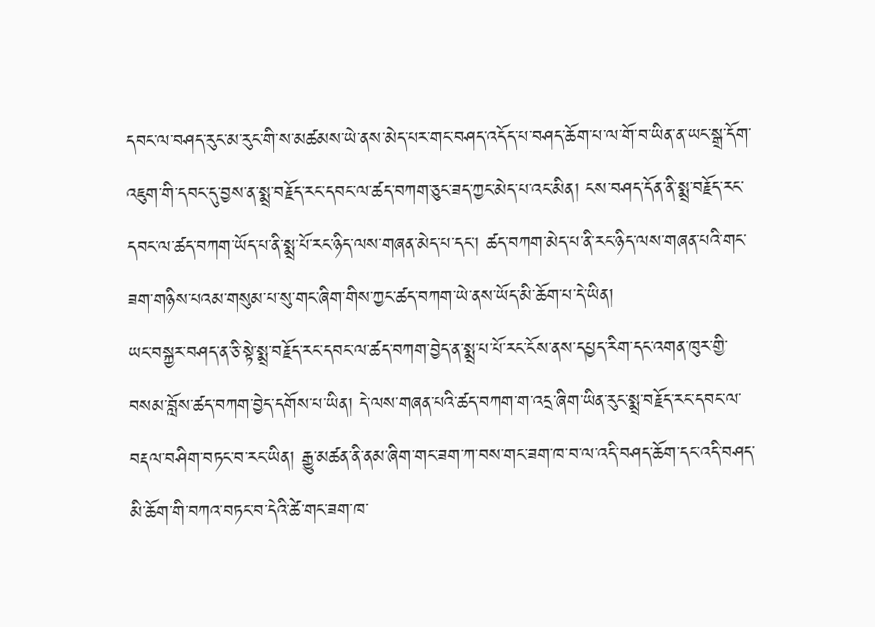དབང་ལ་བཤད་རུང་མ་རུང་གི་ས་མཚམས་ཡེ་ནས་མེད་པར་གང་བཤད་འདོད་པ་བཤད་ཆོག་པ་ལ་གོ་བ་ཡིན་ན་ཡང་སྒྲ་དོག་འཇུག་གི་དབང་དུ་བྱས་ན་སྨྲ་བརྗོད་རང་དབང་ལ་ཚད་བཀག་ཅུང་ཟད་ཀྱང་མེད་པ་འང་མིན། ངས་བཤད་དོན་ནི་སྨྲ་བརྗོད་རང་དབང་ལ་ཚད་བཀག་ཡོད་པ་ནི་སྨྲ་པོ་རང་ཉིད་ལས་གཞན་མེད་པ་དང་། ཚད་བཀག་མེད་པ་ནི་རང་ཉིད་ལས་གཞན་པའི་གང་ཟག་གཉིས་པའམ་གསུམ་པ་སུ་གང་ཞིག་གིས་ཀྱང་ཚད་བཀག་ཡེ་ནས་ཡོད་མི་ཆོག་པ་དེ་ཡིན།
ཡང་བསྐྱར་བཤད་ན་ཅི་སྟེ་སྨྲ་བརྗོད་རང་དབང་ལ་ཚད་བཀག་བྱེད་ན་སྨྲ་པ་པོ་རང་ངོས་ནས་དཔྱད་རིག་དང་འགན་ཁུར་གྱི་བསམ་བློས་ཚད་བཀག་བྱེད་དགོས་པ་ཡིན། དེ་ལས་གཞན་པའི་ཚད་བཀག་ག་འདྲ་ཞིག་ཡིན་རུང་སྨྲ་བརྗོད་རང་དབང་ལ་བརྡལ་བཤིག་བཏང་བ་རང་ཡིན། རྒྱུ་མཚན་ནི་ནམ་ཞིག་གང་ཟག་ཀ་བས་གང་ཟག་ཁ་བ་ལ་འདི་བཤད་ཆོག་དང་འདི་བཤད་མི་ཆོག་གི་བཀའ་བཏང་བ་དེའི་ཚེ་གང་ཟག་ཁ་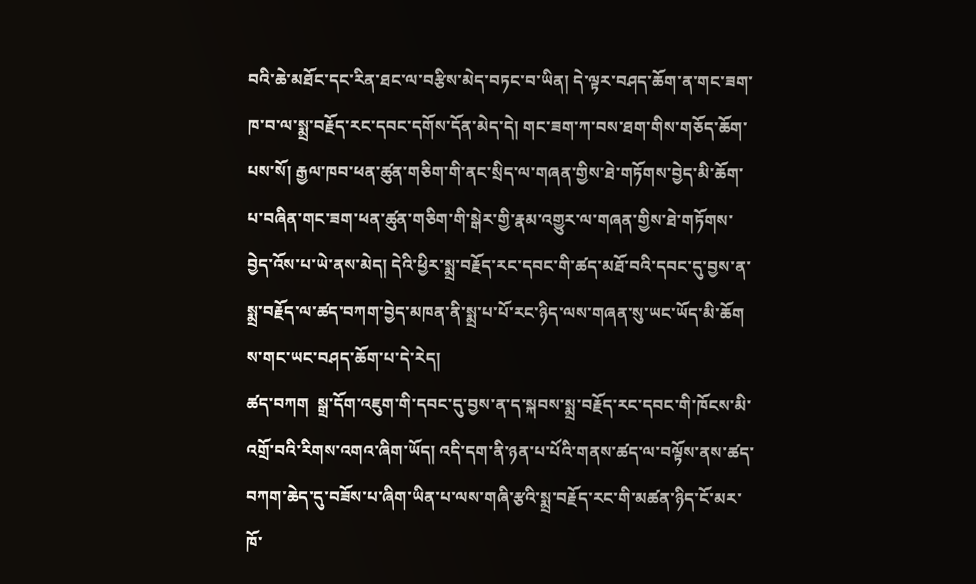བའི་ཆེ་མཐོང་དང་རིན་ཐང་ལ་བརྩིས་མེད་བཏང་བ་ཡིན། དེ་ལྟར་བཤད་ཆོག་ན་གང་ཟག་ཁ་བ་ལ་སྨྲ་བརྗོད་རང་དབང་དགོས་དོན་མེད་དེ། གང་ཟག་ཀ་བས་ཐག་གིས་གཅོད་ཆོག་པས་སོ། རྒྱལ་ཁབ་ཕན་ཚུན་གཅིག་གི་ནང་སྲིད་ལ་གཞན་གྱིས་ཐེ་གཏོགས་བྱེད་མི་ཆོག་པ་བཞིན་གང་ཟག་ཕན་ཚུན་གཅིག་གི་སྒེར་གྱི་རྣམ་འགྱུར་ལ་གཞན་གྱིས་ཐེ་གཏོགས་བྱེད་འོས་པ་ཡེ་ནས་མེད། དེའི་ཕྱིར་སྨྲ་བརྗོད་རང་དབང་གི་ཚད་མཐོ་བའི་དབང་དུ་བྱས་ན་སྨྲ་བརྗོད་ལ་ཚད་བཀག་བྱེད་མཁན་ནི་སྨྲ་པ་པོ་རང་ཉིད་ལས་གཞན་སུ་ཡང་ཡོད་མི་ཆོག ས་གང་ཡང་བཤད་ཆོག་པ་དེ་རེད།
ཚད་བཀག  སྒྲ་དོག་འཇུག་གི་དབང་དུ་བྱས་ན་ད་སྐབས་སྨྲ་བརྗོད་རང་དབང་གི་ཁོངས་མི་འགྲོ་བའི་རིགས་འགའ་ཞིག་ཡོད། འདི་དག་ནི་ཉན་པ་པོའི་གནས་ཚད་ལ་བལྟོས་ནས་ཚད་བཀག་ཆེད་དུ་བཟོས་པ་ཞིག་ཡིན་པ་ལས་གཞི་རྩའི་སྨྲ་བརྗོད་རང་གི་མཚན་ཉིད་ངོ་མར་ཁོ་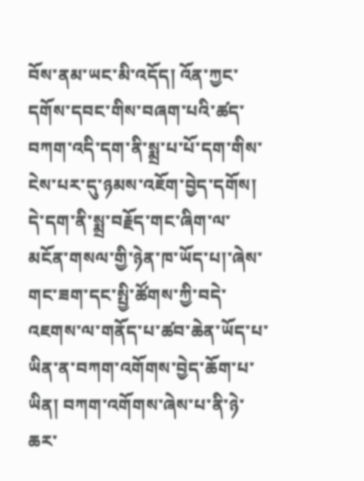བོས་ནམ་ཡང་མི་འདོད། འོན་ཀྱང་དགོས་དབང་གིས་བཞག་པའི་ཚད་བཀག་འདི་དག་ནི་སྨྲ་པ་པོ་དག་གིས་ངེས་པར་དུ་ཉམས་འཇོག་བྱེད་དགོས། དེ་དག་ནི་སྨྲ་བརྗོད་གང་ཞིག་ལ་མངོན་གསལ་གྱི་ཉེན་ཁ་ཡོད་པ།་ཞེས་གང་ཟག་དང་སྤྱི་ཚོགས་ཀྱི་བདེ་འཇགས་ལ་གནོད་པ་ཚབ་ཆེན་ཡོད་པ་ཡིན་ན་བཀག་འགོགས་བྱེད་ཆོག་པ་ཡིན། བཀག་འགོགས་ཞེས་པ་ནི་ཉེ་ཆར་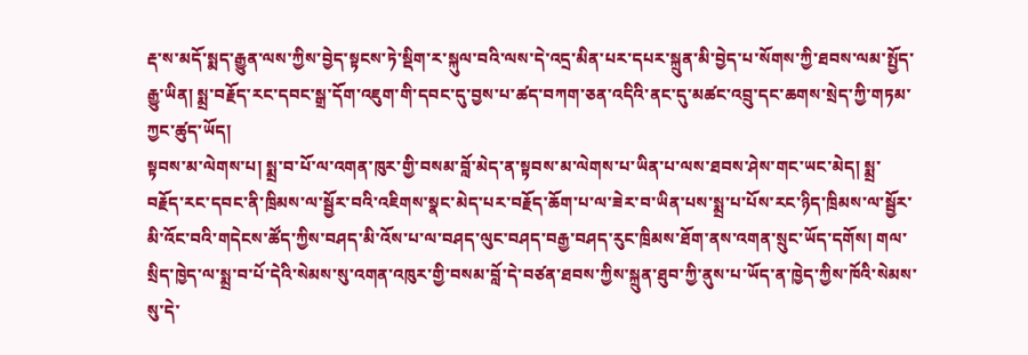རྡ་ས་མདོ་སྨད་རྒྱུན་ལས་ཀྱིས་བྱེད་སྟངས་ཏེ་སྡིག་ར་སྐུལ་བའི་ལས་དེ་འདྲ་མིན་པར་དཔར་སྐྲུན་མི་བྱེད་པ་སོགས་ཀྱི་ཐབས་ལམ་སྤྱོད་རྒྱུ་ཡིན། སྨྲ་བརྗོད་རང་དབང་སྒྲ་དོག་འཇུག་གི་དབང་དུ་བྱས་པ་ཚད་བཀག་ཅན་འདིའི་ནང་དུ་མཚང་འབྲུ་དང་ཆགས་སྲེད་ཀྱི་གཏམ་ཀྱང་ཚུད་ཡོད།
སྟབས་མ་ལེགས་པ། སྨྲ་བ་པོ་ལ་འགན་ཁུར་གྱི་བསམ་བློ་མེད་ན་སྟབས་མ་ལེགས་པ་ཡིན་པ་ལས་ཐབས་ཤེས་གང་ཡང་མེད། སྨྲ་བརྗོད་རང་དབང་ནི་ཁྲིམས་ལ་སྦྱོར་བའི་འཇིགས་སྣང་མེད་པར་བརྗོད་ཆོག་པ་ལ་ཟེར་བ་ཡིན་པས་སྨྲ་པ་པོས་རང་ཉིད་ཁྲིམས་ལ་སྦྱོར་མི་འོང་བའི་གདེངས་ཚོད་ཀྱིས་བཤད་མི་འོས་པ་ལ་བཤད་ལུང་བཤད་བརྒྱ་བཤད་རུང་ཁྲིམས་ཐོག་ནས་འགན་སྲུང་ཡོད་དགོས། གལ་སྲིད་ཁྱེད་ལ་སྨྲ་བ་པོ་དེའི་སེམས་སུ་འགན་འཁུར་གྱི་བསམ་བློ་དེ་བཙན་ཐབས་ཀྱིས་སྐྲུན་ཐུབ་ཀྱི་ནུས་པ་ཡོད་ན་ཁྱེད་ཀྱིས་ཁོའི་སེམས་སུ་དེ་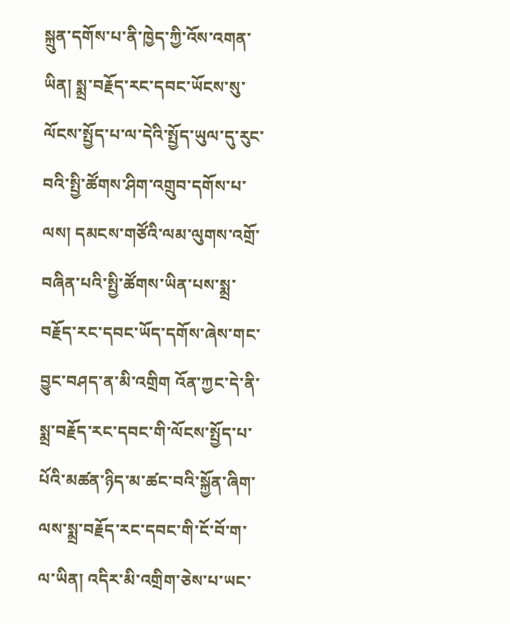སྐྲུན་དགོས་པ་ནི་ཁྱེད་ཀྱི་འོས་འགན་ཡིན། སྨྲ་བརྗོད་རང་དབང་ཡོངས་སུ་ལོངས་སྤྱོད་པ་ལ་དེའི་སྤྱོད་ཡུལ་དུ་རུང་བའི་སྤྱི་ཚོགས་ཤིག་འགྲུབ་དགོས་པ་ལས། དམངས་གཙོའི་ལམ་ལུགས་འགྲོ་བཞིན་པའི་སྤྱི་ཚོགས་ཡིན་པས་སྨྲ་བརྗོད་རང་དབང་ཡོད་དགོས་ཞེས་གང་བྱུང་བཤད་ན་མི་འགྲིག འོན་ཀྱང་དེ་ནི་སྨྲ་བརྗོད་རང་དབང་གི་ལོངས་སྤྱོད་པ་པོའི་མཚན་ཉིད་མ་ཚང་བའི་སྐྱོན་ཞིག་ལས་སྨྲ་བརྗོད་རང་དབང་གི་ངོ་བོ་ག་ལ་ཡིན། འདིར་མི་འགྲིག་ཅེས་པ་ཡང་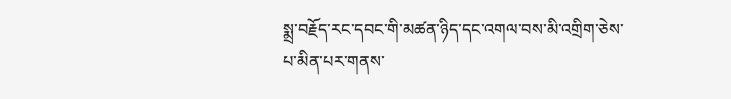སྨྲ་བརྗོད་རང་དབང་གི་མཚན་ཉིད་དང་འགལ་བས་མི་འགྲིག་ཅེས་པ་མིན་པར་གནས་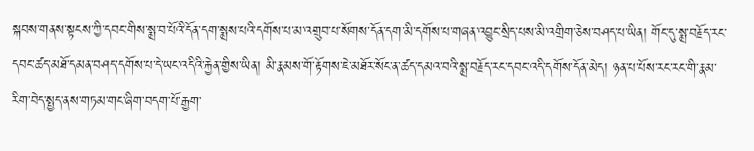སྐབས་གནས་སྟངས་ཀྱི་དབང་གིས་སྨྲ་བ་པོའི་དོན་དག་སྨྲས་པའི་དགོས་པ་མ་འགྲུབ་པ་སོགས་དོན་དག་མི་དགོས་པ་གཞན་འབྱུང་སྲིད་པས་མི་འགྲིག་ཅེས་བཤད་པ་ཡིན། གོང་དུ་སྨྲ་བརྗོད་རང་དབང་ཚད་མཐོ་དམན་བཤད་དགོས་པ་དེ་ཡང་འདིའི་རྐྱེན་གྱིས་ཡིན། མི་རྣམས་གོ་རྟོགས་ཇེ་མཐོར་སོང་ན་ཚད་དམའ་བའི་སྨྲ་བརྗོད་རང་དབང་འདི་དགོས་དོན་མེད། ཉན་པ་པོས་རང་རང་གི་རྣམ་རིག་བེད་སྤྱད་ནས་གཏམ་གང་ཞིག་བདག་པོ་རྒྱག་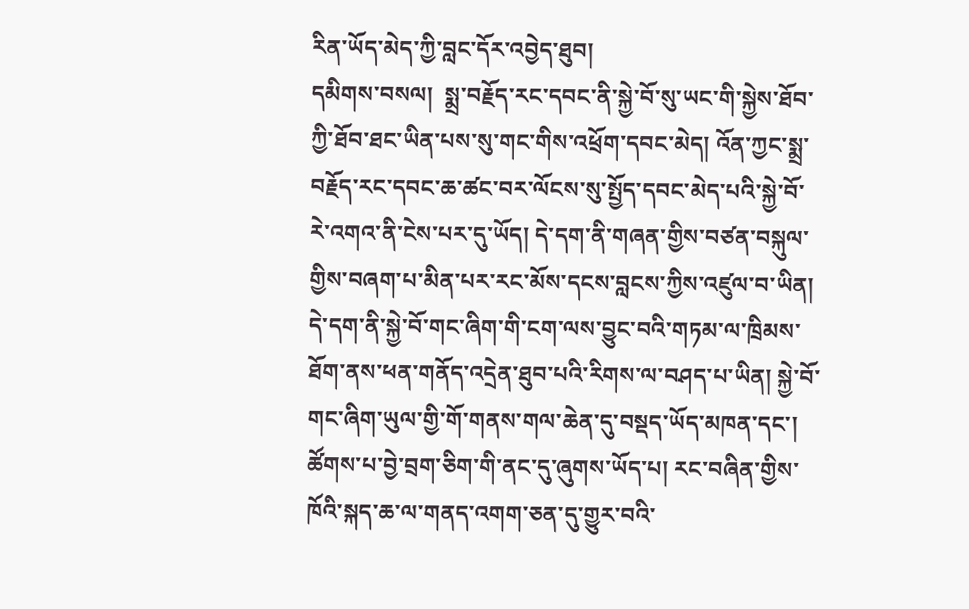རིན་ཡོད་མེད་ཀྱི་བླང་དོར་འབྱེད་ཐུབ།
དམིགས་བསལ།  སྨྲ་བརྗོད་རང་དབང་ནི་སྐྱེ་བོ་སུ་ཡང་གི་སྐྱེས་ཐོབ་ཀྱི་ཐོབ་ཐང་ཡིན་པས་སུ་གང་གིས་འཕྲོག་དབང་མེད། འོན་ཀྱང་སྨྲ་བརྗོད་རང་དབང་ཆ་ཚང་བར་ལོངས་སུ་སྤྱོད་དབང་མེད་པའི་སྐྱེ་བོ་རེ་འགའ་ནི་ངེས་པར་དུ་ཡོད། དེ་དག་ནི་གཞན་གྱིས་བཙན་བསྐུལ་གྱིས་བཞག་པ་མིན་པར་རང་མོས་དངས་བླངས་ཀྱིས་འཛུལ་བ་ཡིན། དེ་དག་ནི་སྐྱེ་བོ་གང་ཞིག་གི་ངག་ལས་བྱུང་བའི་གཏམ་ལ་ཁྲིམས་ཐོག་ནས་ཕན་གནོད་འདྲེན་ཐུབ་པའི་རིགས་ལ་བཤད་པ་ཡིན། སྐྱེ་བོ་གང་ཞིག་ཡུལ་གྱི་གོ་གནས་གལ་ཆེན་དུ་བསྡད་ཡོད་མཁན་དང་། ཚོགས་པ་བྱེ་བྲག་ཅིག་གི་ནང་དུ་ཞུགས་ཡོད་པ། རང་བཞིན་གྱིས་ཁོའི་སྐད་ཆ་ལ་གནད་འགག་ཅན་དུ་གྱུར་བའི་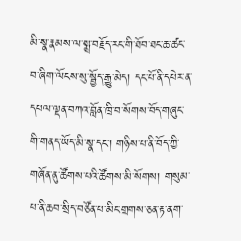མི་སྣ་རྣམས་ལ་སྨྲ་བརྗོད་རང་གི་ཐོབ་ཐང་ཆ་ཚང་བ་ཞིག་ལོངས་སུ་སྦྱོད་རྒྱུ་མེད། དང་པོ་ནི་དཔེར་ན་དཔལ་ལྡན་བཀའ་བློན་ཁྲི་བ་སོགས་བོད་གཞུང་གི་གནད་ཡོད་མི་སྣ་དང་། གཉིས་པ་ནི་བོད་ཀྱི་གཞོན་ནུ་ཚོགས་པའི་ཚོགས་མི་སོགས། གསུམ་པ་ནི་ཆབ་སྲིད་བཙོན་པ་མིང་གྲགས་ཅན་རྟ་ནག་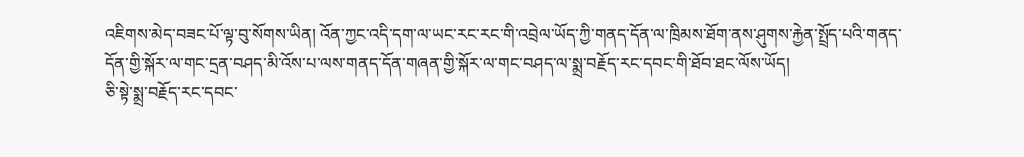འཇིགས་མེད་བཟང་པོ་ལྟ་བུ་སོགས་ཡིན། འོན་ཀྱང་འདི་དག་ལ་ཡང་རང་རང་གི་འབྲེལ་ཡོད་ཀྱི་གནད་དོན་ལ་ཁྲིམས་ཐོག་ནས་ཤུགས་རྐྱེན་སྤྲོད་པའི་གནད་དོན་གྱི་སྐོར་ལ་གང་དྲན་བཤད་མི་འོས་པ་ལས་གནད་དོན་གཞན་གྱི་སྐོར་ལ་གང་བཤད་ལ་སྨྲ་བརྗོད་རང་དབང་གི་ཐོབ་ཐང་ལོས་ཡོད།
ཅི་སྟེ་སྨྲ་བརྗོད་རང་དབང་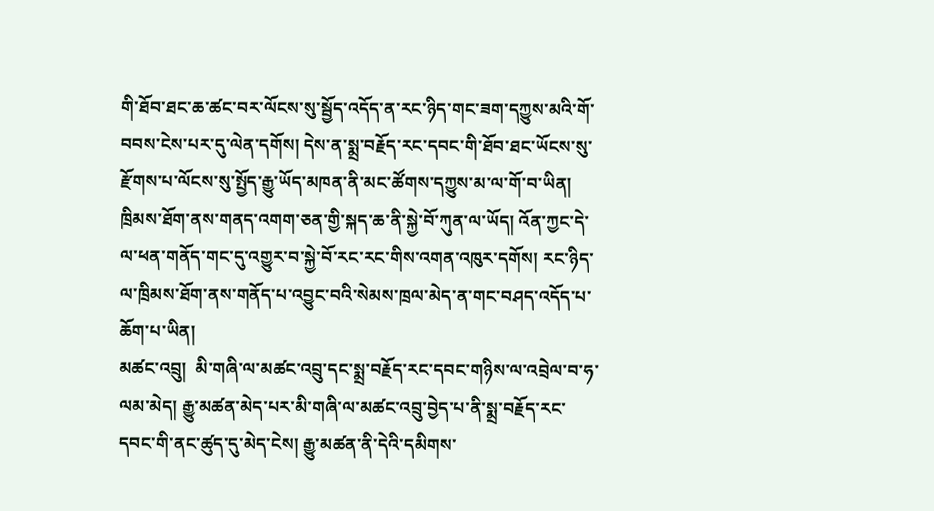གི་ཐོབ་ཐང་ཆ་ཚང་བར་ལོངས་སུ་སྦྱོད་འདོད་ན་རང་ཉིད་གང་ཟག་དཀྱུས་མའི་གོ་བབས་ངེས་པར་དུ་ལེན་དགོས། དེས་ན་སྨྲ་བརྗོད་རང་དབང་གི་ཐོབ་ཐང་ཡོངས་སུ་རྫོགས་པ་ལོངས་སུ་སྤྱོད་རྒྱུ་ཡོད་མཁན་ནི་མང་ཚོགས་དཀྱུས་མ་ལ་གོ་བ་ཡིན། ཁྲིམས་ཐོག་ནས་གནད་འགག་ཅན་གྱི་སྐད་ཆ་ནི་སྐྱེ་བོ་ཀུན་ལ་ཡོད། འོན་ཀྱང་དེ་ལ་ཕན་གནོད་གང་དུ་འགྱུར་བ་སྐྱེ་བོ་རང་རང་གིས་འགན་འཁུར་དགོས། རང་ཉིད་ལ་ཁྲིམས་ཐོག་ནས་གནོད་པ་འབྱུང་བའི་སེམས་ཁྲལ་མེད་ན་གང་བཤད་འདོད་པ་ཆོག་པ་ཡིན།
མཚང་འབྲུ།  མི་གཞི་ལ་མཚང་འབྲུ་དང་སྨྲ་བརྗོད་རང་དབང་གཉིས་ལ་འབྲེལ་བ་ཧ་ལམ་མེད། རྒྱུ་མཚན་མེད་པར་མི་གཞི་ལ་མཚང་འབྲུ་བྱེད་པ་ནི་སྨྲ་བརྗོད་རང་དབང་གི་ནང་ཚུད་དུ་མེད་ངེས། རྒྱུ་མཚན་ནི་དེའི་དམིགས་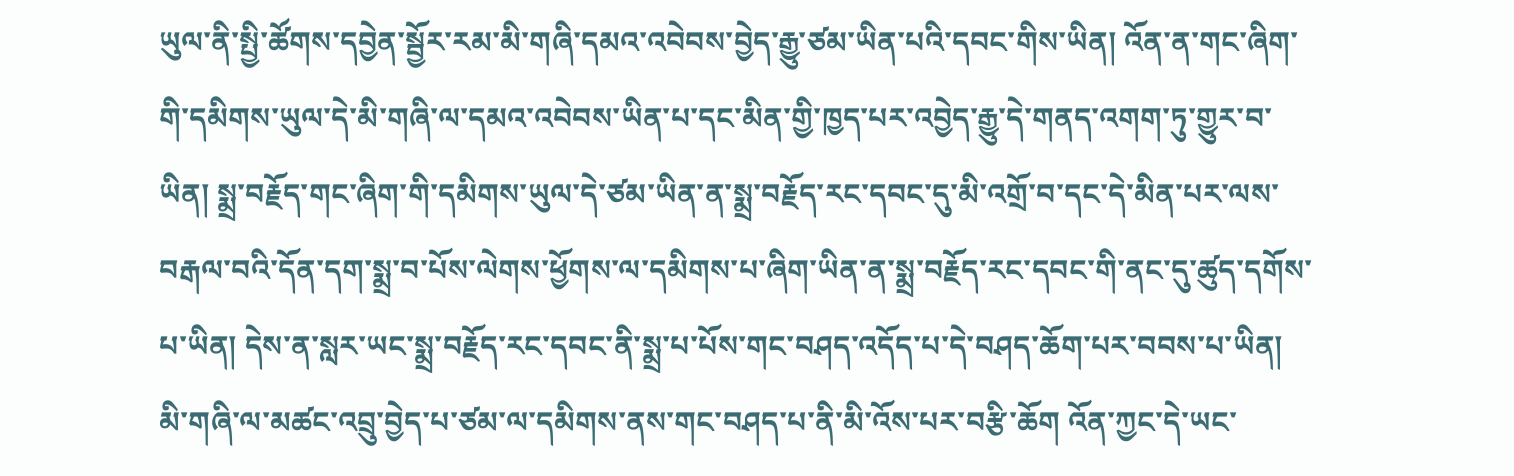ཡུལ་ནི་སྤྱི་ཚོགས་དབྱེན་སྦྱོར་རམ་མི་གཞི་དམའ་འབེབས་བྱེད་རྒྱུ་ཙམ་ཡིན་པའི་དབང་གིས་ཡིན། འོན་ན་གང་ཞིག་གི་དམིགས་ཡུལ་དེ་མི་གཞི་ལ་དམའ་འབེབས་ཡིན་པ་དང་མིན་གྱི་ཁྱད་པར་འབྱེད་རྒྱུ་དེ་གནད་འགག་ཏུ་གྱུར་བ་ཡིན། སྨྲ་བརྗོད་གང་ཞིག་གི་དམིགས་ཡུལ་དེ་ཙམ་ཡིན་ན་སྨྲ་བརྗོད་རང་དབང་དུ་མི་འགྲོ་བ་དང་དེ་མིན་པར་ལས་བརྒལ་བའི་དོན་དག་སྨྲ་བ་པོས་ལེགས་ཕྱོགས་ལ་དམིགས་པ་ཞིག་ཡིན་ན་སྨྲ་བརྗོད་རང་དབང་གི་ནང་དུ་ཚུད་དགོས་པ་ཡིན། དེས་ན་སླར་ཡང་སྨྲ་བརྗོད་རང་དབང་ནི་སྨྲ་པ་པོས་གང་བཤད་འདོད་པ་དེ་བཤད་ཆོག་པར་བབས་པ་ཡིན།
མི་གཞི་ལ་མཚང་འབྲུ་བྱེད་པ་ཙམ་ལ་དམིགས་ནས་གང་བཤད་པ་ནི་མི་འོས་པར་བརྩི་ཆོག འོན་ཀྱང་དེ་ཡང་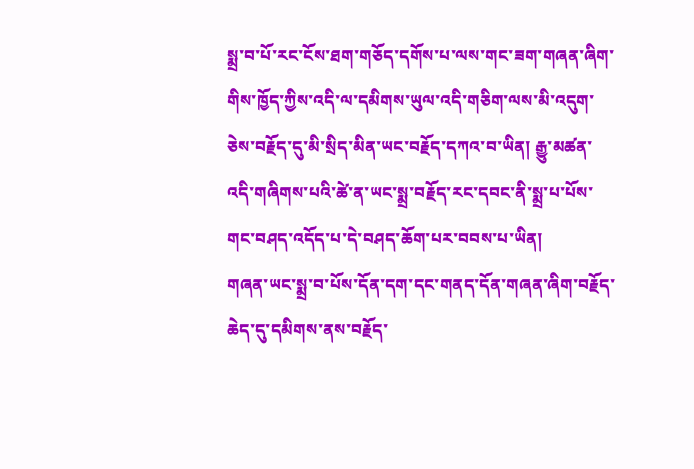སྨྲ་བ་པོ་རང་ངོས་ཐག་གཅོད་དགོས་པ་ལས་གང་ཟག་གཞན་ཞིག་གིས་ཁྱོད་ཀྱིས་འདི་ལ་དམིགས་ཡུལ་འདི་གཅིག་ལས་མི་འདུག་ཅེས་བརྗོད་དུ་མི་སྲིད་མིན་ཡང་བརྗོད་དཀའ་བ་ཡིན། རྒྱུ་མཚན་འདི་གཞིགས་པའི་ཚེ་ན་ཡང་སྨྲ་བརྗོད་རང་དབང་ནི་སྨྲ་པ་པོས་གང་བཤད་འདོད་པ་དེ་བཤད་ཆོག་པར་བབས་པ་ཡིན།
གཞན་ཡང་སྨྲ་བ་པོས་དོན་དག་དང་གནད་དོན་གཞན་ཞིག་བརྗོད་ཆེད་དུ་དམིགས་ནས་བརྗོད་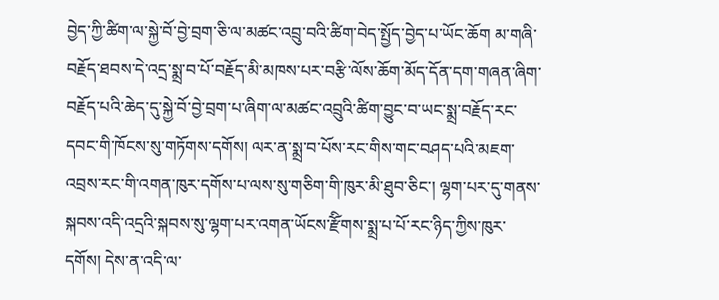བྱེད་ཀྱི་ཚིག་ལ་སྐྱེ་བོ་བྱེ་བྲག་ཅི་ལ་མཚང་འབྲུ་བའི་ཚིག་བེད་སྤྱོད་བྱེད་པ་ཡོང་ཆོག མ་གཞི་བརྗོད་ཐབས་དེ་འདྲ་སྨྲ་བ་པོ་བརྗོད་མི་མཁས་པར་བརྩི་ལོས་ཆོག་མོད་དོན་དག་གཞན་ཞིག་བརྗོད་པའི་ཆེད་དུ་སྐྱེ་བོ་བྱེ་བྲག་པ་ཞིག་ལ་མཚང་འབྲུའི་ཚིག་བྱུང་བ་ཡང་སྨྲ་བརྗོད་རང་དབང་གི་ཁོངས་སུ་གཏོགས་དགོས། ལར་ན་སྨྲ་བ་པོས་རང་གིས་གང་བཤད་པའི་མཇག་འབྲས་རང་གི་འགན་ཁུར་དགོས་པ་ལས་སུ་གཅིག་གི་ཁུར་མི་ཐུབ་ཅིང་། ལྷག་པར་དུ་གནས་སྐབས་འདི་འདྲའི་སྐབས་སུ་ལྷག་པར་འགན་ཡོངས་རྫོིགས་སྨྲ་པ་པོ་རང་ཉིད་ཀྱིས་ཁུར་དགོས། དེས་ན་འདི་ལ་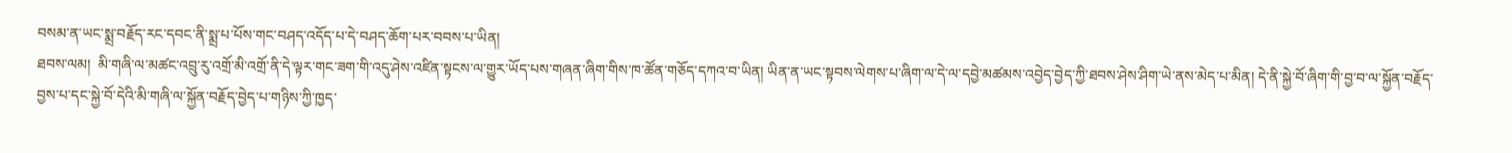བསམ་ན་ཡང་སྨྲ་བརྗོད་རང་དབང་ནི་སྨྲ་པ་པོས་གང་བཤད་འདོད་པ་དེ་བཤད་ཆོག་པར་བབས་པ་ཡིན།
ཐབས་ལམ།  མི་གཞི་ལ་མཚང་འབྲུ་རུ་འགྲོ་མི་འགྲོ་ནི་དེ་ལྟར་གང་ཟག་གི་འདུ་ཤེས་འཛིན་སྟངས་ལ་གྱུར་ཡོད་པས་གཞན་ཞིག་གིས་ཁ་ཚོན་གཅོད་དཀའ་བ་ཡིན། ཡིན་ན་ཡང་སྟབས་ལེགས་པ་ཞིག་ལ་དེ་ལ་དབྱེ་མཚམས་འབྱེད་བྱེད་ཀྱི་ཐབས་ཤེས་ཤིག་ཡེ་ནས་མེད་པ་མིན། དེ་ནི་སྐྱེ་བོ་ཞིག་གི་བྱ་བ་ལ་སྐྱོན་བརྗོད་བྱས་པ་དང་སྐྱེ་བོ་དེའི་མི་གཞི་ལ་སྐྱོན་བརྗོད་བྱེད་པ་གཉིས་ཀྱི་ཁྱད་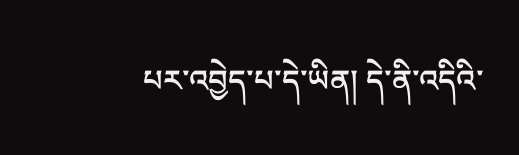པར་འབྱེད་པ་དེ་ཡིན། དེ་ནི་འདིའི་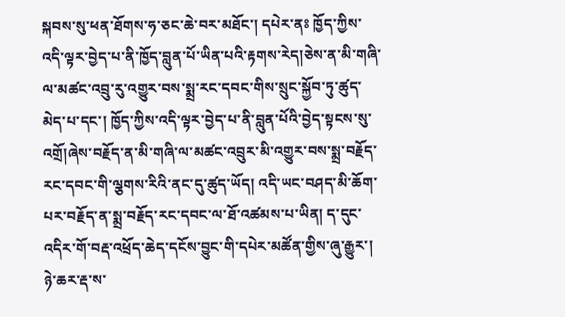སྐབས་སུ་ཕན་ཐོགས་ཧ་ཅང་ཆེ་བར་མཐོང་། དཔེར་ནཿ ཁྱོད་ཀྱིས་འདི་ལྟར་བྱེད་པ་ནི་ཁྱོད་བླུན་པོ་ཡིན་པའི་རྟགས་རེད།ཅེས་ན་མི་གཞི་ལ་མཚང་འབྲུ་རུ་འགྱུར་བས་སྨྲ་རང་དབང་གིས་སྲུང་སྐྱོབ་ཏུ་ཚུད་མེད་པ་དང་། ཁྱོད་ཀྱིས་འདི་ལྟར་བྱེད་པ་ནི་བླུན་པོའི་བྱེད་སྟངས་སུ་འགྲོ།ཞེས་བརྗོད་ན་མི་གཞི་ལ་མཚང་འབྲུར་མི་འགྱུར་བས་སྨྲ་བརྗོད་རང་དབང་གི་ལྕགས་རིའི་ནང་དུ་ཚུད་ཡོད། འདི་ཡང་བཤད་མི་ཆོག་པར་བརྗོད་ན་སྨྲ་བརྗོད་རང་དབང་ལ་ཐོ་འཚམས་པ་ཡིན། ད་དུང་འདིར་གོ་བརྡ་འཕྲོད་ཆེད་དངོས་བྱུང་གི་དཔེར་མཚོན་གྱིས་ཞུ་རྒྱུར་། ཉེ་ཆར་རྡ་ས་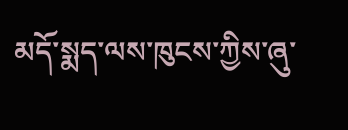མདོ་སྨད་ལས་ཁུངས་ཀྱིས་ཞུ་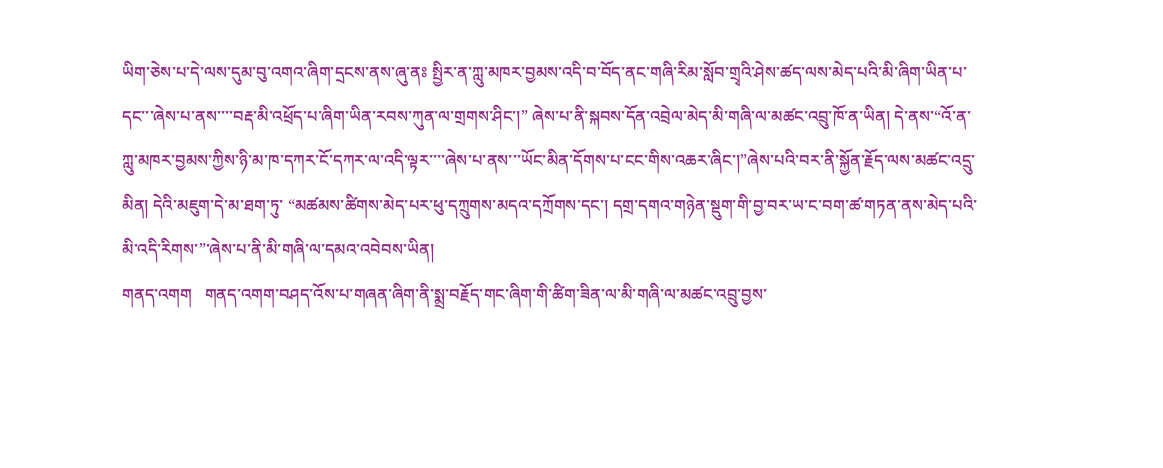ཡིག་ཅེས་པ་དེ་ལས་དུམ་བུ་འགའ་ཞིག་དྲངས་ནས་ཞུ་ནཿ སྤྱིར་ན་ཀླུ་མཁར་བྱམས་འདི་བ་བོད་ནང་གཞི་རིམ་སློབ་གྲྭའི་ཤེས་ཚད་ལས་མེད་པའི་མི་ཞིག་ཡིན་པ་དང་་་ཞེས་པ་ནས་་་་བརྡ་མི་འཕྲོད་པ་ཞིག་ཡིན་རབས་ཀུན་ལ་གྲགས་ཤིང་།” ཞེས་པ་ནི་སྐབས་དོན་འབྲེལ་མེད་མི་གཞི་ལ་མཚང་འབྲུ་ཁོ་ན་ཡིན། དེ་ནས་“འོ་ན་ཀླུ་མཁར་བྱམས་ཀྱིས་ཉི་མ་ཁ་དཀར་ངོ་དཀར་ལ་འདི་ལྟར་་་་ཞེས་པ་ནས་་་ཡོང་མིན་དོགས་པ་ངང་གིས་འཆར་ཞིང་།”ཞེས་པའི་བར་ནི་སྐྱོན་རྗོད་ལས་མཚང་འདྲུ་མིན། དེའི་མཇུག་དེ་མ་ཐག་ཏུ་ “མཚམས་ཚིགས་མེད་པར་ཕུ་དཀྲུགས་མདའ་དཀྲོགས་དང་། དགྲ་དགའ་གཉེན་སྡུག་གི་བྱ་བར་ཡ་ང་བག་ཚ་གཏན་ནས་མེད་པའི་མི་འདི་རིགས་”་ཞེས་པ་ནི་མི་གཞི་ལ་དམའ་འབེབས་ཡིན།
གནད་འགག   གནད་འགག་བཤད་འོས་པ་གཞན་ཞིག་ནི་སྨྲ་བརྗོད་གང་ཞིག་གི་ཚིག་ཟིན་ལ་མི་གཞི་ལ་མཚང་འབྲུ་བྱས་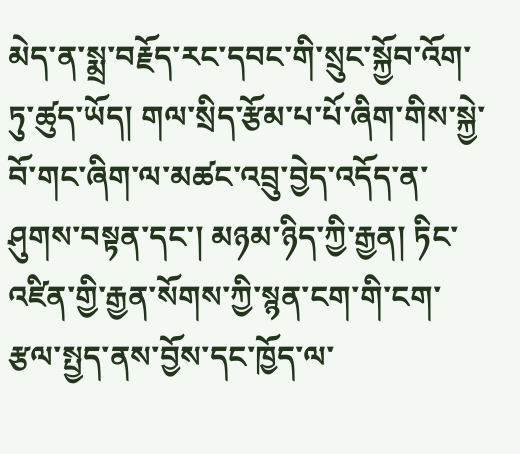མེད་ན་སྨྲ་བརྗོད་རང་དབང་གི་སྲུང་སྐྱོབ་འོག་ཏུ་ཚུད་ཡོད། གལ་སྲིད་རྩོམ་པ་པོ་ཞིག་གིས་སྐྱེ་བོ་གང་ཞིག་ལ་མཚང་འབྲུ་བྱེད་འདོད་ན་ཤུགས་བསྟན་དང་། མཉམ་ཉིད་ཀྱི་རྒྱན། ཏིང་འཛིན་གྱི་རྒྱན་སོགས་ཀྱི་སྙན་ངག་གི་ངག་རྩལ་སྤྱད་ནས་བྱོས་དང་ཁྱོད་ལ་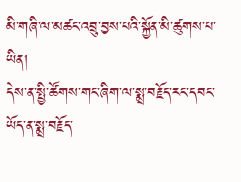མི་གཞི་ལ་མཚང་འབྲུ་བྱས་པའི་སྐྱོན་མི་ཚུགས་པ་ཡིན།
དེས་ན་སྤྱི་ཚོགས་གང་ཞིག་ལ་སྨྲ་བརྗོད་རང་དབང་ཡོད་ན་སྨྲ་བརྗོད་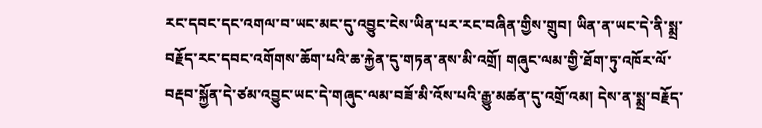རང་དབང་དང་འགལ་བ་ཡང་མང་དུ་འབྱུང་ངེས་ཡིན་པར་རང་བཞིན་གྱིས་གྲུབ། ཡིན་ན་ཡང་དེ་ནི་སྨྲ་བརྗོད་རང་དབང་འགོགས་ཆོག་པའི་ཆ་རྐྱེན་དུ་གཏན་ནས་མི་འགྲོ། གཞུང་ལམ་གྱི་ཐོག་ཏུ་འཁོར་ལོ་བརྡབ་སྐྱོན་དེ་ཙམ་འབྱུང་ཡང་དེ་གཞུང་ལམ་བཟོ་མི་འོས་པའི་རྒྱུ་མཚན་དུ་འགྲོ་འམ། དེས་ན་སྨྲ་བརྗོད་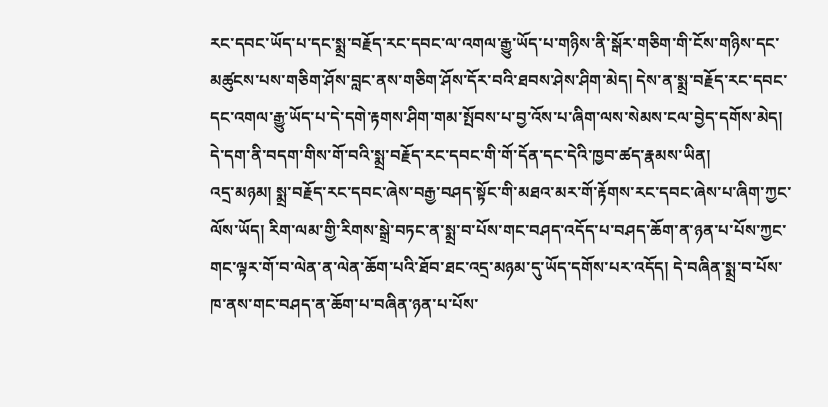རང་དབང་ཡོད་པ་དང་སྨྲ་བརྗོད་རང་དབང་ལ་འགལ་རྒྱུ་ཡོད་པ་གཉིས་ནི་སྒོར་གཅིག་གི་ངོས་གཉིས་དང་མཚུངས་པས་གཅིག་ཤོས་བླང་ནས་གཅིག་ཤོས་དོར་བའི་ཐབས་ཤེས་ཤིག་མེད། དེས་ན་སྨྲ་བརྗོད་རང་དབང་དང་འགལ་རྒྱུ་ཡོད་པ་དེ་དགེ་རྟགས་ཤིག་གམ་སྤོབས་པ་བྱ་འོས་པ་ཞིག་ལས་སེམས་ངལ་བྱེད་དགོས་མེད། དེ་དག་ནི་བདག་གིས་གོ་བའི་སྨྲ་བརྗོད་རང་དབང་གི་གོ་དོན་དང་དེའི་ཁྱབ་ཚད་རྣམས་ཡིན།
འདྲ་མཉམ། སྨྲ་བརྗོད་རང་དབང་ཞེས་བརྒྱ་བཤད་སྟོང་གི་མཐའ་མར་གོ་རྟོགས་རང་དབང་ཞེས་པ་ཞིག་ཀྱང་ལོས་ཡོད། རིག་ལམ་གྱི་རིགས་སྒྲེ་བཏང་ན་སྨྲ་བ་པོས་གང་བཤད་འདོད་པ་བཤད་ཆོག་ན་ཉན་པ་པོས་ཀྱང་གང་ལྟར་གོ་བ་ལེན་ན་ལེན་ཆོག་པའི་ཐོབ་ཐང་འདྲ་མཉམ་དུ་ཡོད་དགོས་པར་འདོད། དེ་བཞིན་སྨྲ་བ་པོས་ཁ་ནས་གང་བཤད་ན་ཆོག་པ་བཞིན་ཉན་པ་པོས་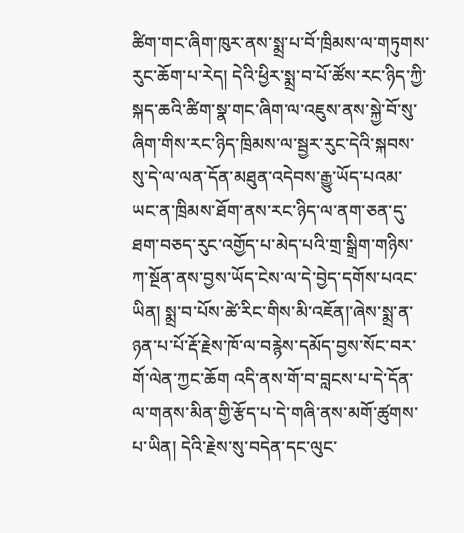ཚིག་གང་ཞིག་ཁུར་ནས་སྨྲ་པ་བོ་ཁྲིམས་ལ་གཏུགས་རུང་ཆོག་པ་རེད། དེའི་ཕྱིར་སྨྲ་བ་པོ་ཚོས་རང་ཉིད་ཀྱི་སྐད་ཆའི་ཚིག་སྣ་གང་ཞིག་ལ་འཇུས་ནས་སྐྱེ་བོ་སུ་ཞིག་གིས་རང་ཉིད་ཁྲིམས་ལ་སྦྱར་རུང་དེའི་སྐབས་སུ་དེ་ལ་ལན་དོན་མཐུན་འདེབས་རྒྱུ་ཡོད་པའམ་ཡང་ན་ཁྲིམས་ཐོག་ནས་རང་ཉིད་ལ་ནག་ཅན་དུ་ཐག་བཅད་རུང་འགྱོད་པ་མེད་པའི་གྲ་སྒྲིག་གཉིས་ཀ་སྔོན་ནས་བྱས་ཡོད་ངེས་ལ་དེ་བྱེད་དགོས་པའང་ཡིན། སྨྲ་བ་པོས་ཚེ་རིང་གིས་མི་འཇོན།་ཞེས་སྨྲ་ན་ཉན་པ་པོ་རྡོ་རྗེས་ཁོ་ལ་བརྙེས་དམོད་བྱས་སོང་བར་གོ་ལེན་ཀྱང་ཆོག འདི་ནས་གོ་བ་བླངས་པ་དེ་དོན་ལ་གནས་མིན་གྱི་རྩོད་པ་དེ་གཞི་ནས་མགོ་ཚུགས་པ་ཡིན། དེའི་རྗེས་སུ་བདེན་དང་ལུང་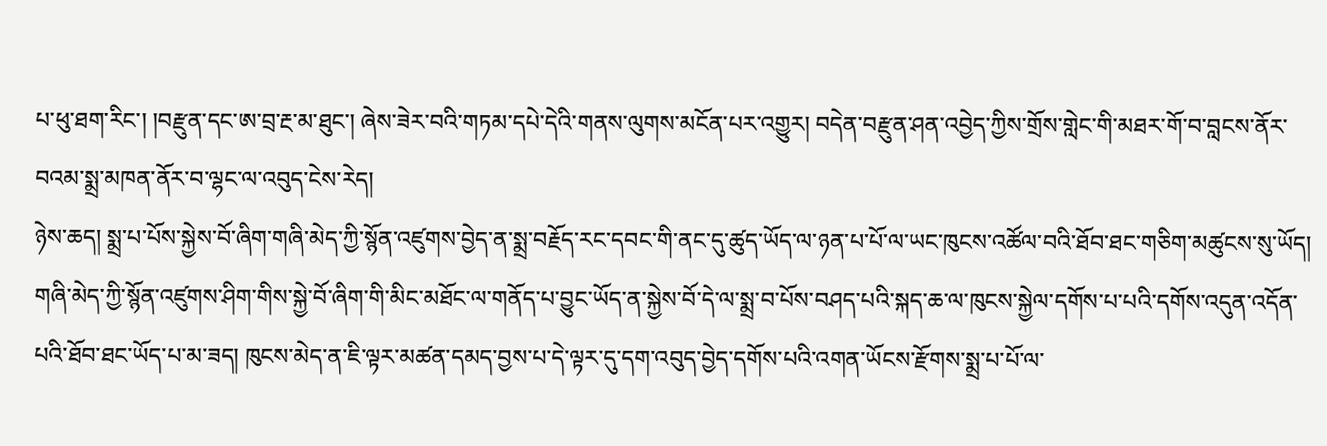པ་ཕུ་ཐག་རིང་། །བརྫུན་དང་ཨ་བྲ་རྔ་མ་ཐུང་། ཞེས་ཟེར་བའི་གཏམ་དཔེ་དེའི་གནས་ལུགས་མངོན་པར་འགྱུར། བདེན་བརྫུན་ཤན་འབྱེད་ཀྱིས་གྲོས་གླེང་གི་མཐར་གོ་བ་བླངས་ནོར་བའམ་སྨྲ་མཁན་ནོར་བ་ལྷང་ལ་འབུད་ངེས་རེད།
ཉེས་ཆད། སྨྲ་པ་པོས་སྐྱེས་བོ་ཞིག་གཞི་མེད་ཀྱི་སྙོན་འཛུགས་བྱེད་ན་སྨྲ་བརྗོད་རང་དབང་གི་ནང་དུ་ཚུད་ཡོད་ལ་ཉན་པ་པོ་ལ་ཡང་ཁུངས་འཚོལ་བའི་ཐོབ་ཐང་གཅིག་མཚུངས་སུ་ཡོད། གཞི་མེད་ཀྱི་སྙོན་འཛུགས་ཤིག་གིས་སྐྱེ་བོ་ཞིག་གི་མིང་མཐོང་ལ་གནོད་པ་བྱུང་ཡོད་ན་སྐྱེས་བོ་དེ་ལ་སྨྲ་བ་པོས་བཤད་པའི་སྐད་ཆ་ལ་ཁུངས་སྐྱེལ་དགོས་པ་པའི་དགོས་འདུན་འདོན་པའི་ཐོབ་ཐང་ཡོད་པ་མ་ཟད། ཁུངས་མེད་ན་ཇི་ལྟར་མཚན་དམད་བྱས་པ་དེ་ལྟར་དུ་དག་འབུད་བྱེད་དགོས་པའི་འགན་ཡོངས་རྫོགས་སྨྲ་པ་པོ་ལ་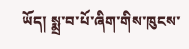ཡོད། སྨྲ་བ་པོ་ཞིག་གིས་ཁུངས་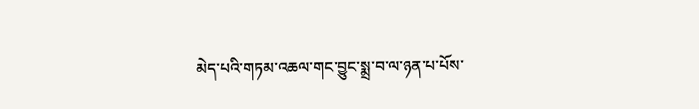མེད་པའི་གཏམ་འཆལ་གང་བྱུང་སྨྲ་བ་ལ་ཉན་པ་པོས་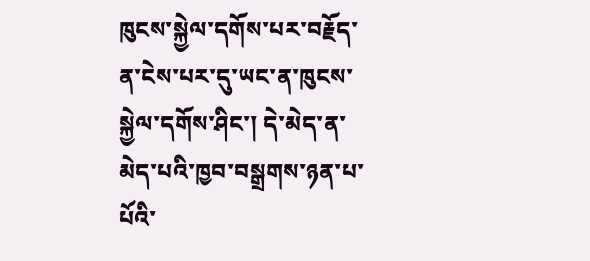ཁུངས་སྐྱེལ་དགོས་པར་བརྗོད་ན་ངེས་པར་དུ་ཡང་ན་ཁུངས་སྐྱེལ་དགོས་ཤིང་། དེ་མེད་ན་མེད་པའི་ཁྱབ་བསྒྲགས་ཉན་པ་པོའི་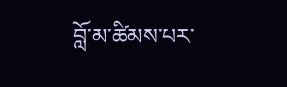བློ་མ་ཚིམས་པར་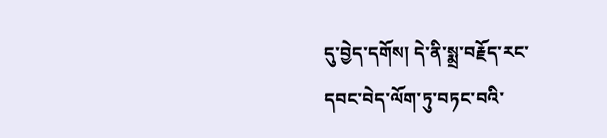དུ་བྱེད་དགོས། དེ་ནི་སྨྲ་བརྗོད་རང་དབང་བེད་ལོག་ཏུ་བཏང་བའི་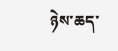ཉེས་ཆད་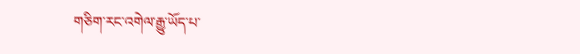གཅིག་རང་འགེལ་རྒྱུ་ཡོད་པ་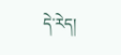དེ་རེད།